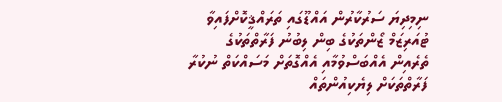ނިމިދިޔަ ސަރުކާރުން އައްޑޫގައި ތަރައްޤީކޮށްފައިވާ ޓުއަރިޒަމް ޒޯންތަކުގެ ބިން ލިބުނު ފަރާތްތަކުގެ ތެރެއިން އެއްބަސްވުމާއި އެއްގޮތަށް މަސައްކަތް ނުކުރާ ފަރާތްތަކަށް ލިޔެކިއުންތައް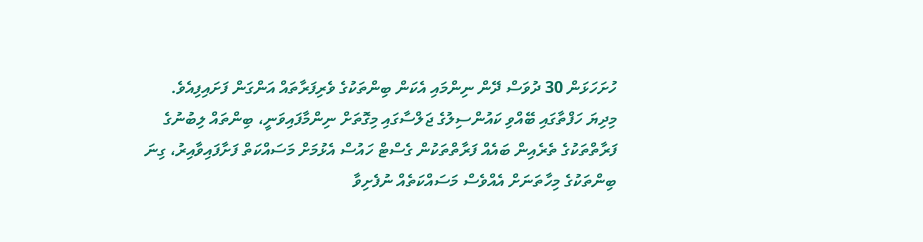ހުށަހަޅަން 30 ދުވަސް ދޭން ނިންމައި އެކަން ބިންތަކުގެ ވެރިފަރާތައް އަންގަން ފަށައިފިއެވެ.
މިދިޔަ ހަފްތާގައި ބޭއްވި ކައުންސިލުގެ ޖަލްސާގައި މިގޮތަށް ނިންމާފައިވަނީ، ބިންތައް ލިބުނުގެ ފަރާތްތަކުގެ ތެރެއިން ބައެއް ފަރާތްތަކުން ގެސްޓް ހައުސް އެޅުމަށް މަސައްކަތް ފަށާފައިވާއިރު، ގިނަ ބިންތަކުގެ މިހާތަނަށް އެއްވެސް މަސައްކަތެއް ނުފެށިވާ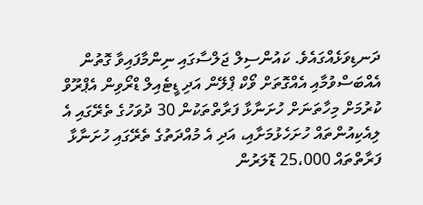ދަނޑިވަޅެއްގައެވެ. ކައުންސިލް ޖަލްސާގައި ނިންމާފައިވާ ގޮތުން އެއްބަސްވުމާއި އެއްގޮތަށް ވޯކް ޕްލޭން އަދި ޑީޓެއިލް ޑްރޯވިން އެޕްރޫވް ކުރުމަށް މިހާތަނަށް ހުށަނާޅާ ފަރާތްތަކުން 30 ދުވަހުގެ ތެރޭގައި އެ ލިއެކިއުންތައް ހުށަހެޅުމަށާއި، އަދި އެ މުއްދަތުގެ ތެރޭގައި ހުށަނާޅާ ފަރާތްތައް 25،000 ޑޮލަރުން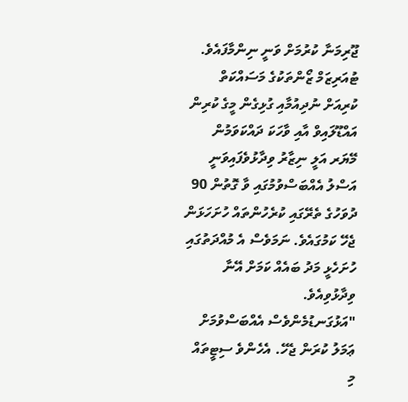ޖޫރިމަނާ ކުރުމަށް ވަނީ ނިންމާފައެވެ.
ޓުއަރިޒަމް ޒޯންތަކުގެ މަސައްކަތް ކުރިއަށް ނުދިއުމާއި ގުޅިގެން މީގެ ކުރިން އައްޑޫލައިވް އާއި ވާހަކަ ދައްކަވަމުން މޭޔަރ އަލީ ނިޒާރު ވިދާޅުވެފައިވަނީ އަސްލު އެއްބަސްވުމުގައި ވާ ގޮތުން 90 ދުވަހުގެ ތެރޭގައި ކުރެހުންތައް ހުށަހަޅަން ޖެހޭ ކަމުގައެވެ. ނަމަވެސް އެ މުއްދަތުގައި ހުށަހެޅީ މަދު ބައެއް ކަމަށް އޭނާ ވިދާޅުވިއެވެ.
"އަޅުގަނޑުމެންވެސް އެއްބަސްވުމަށް ޢަމަލު ކުރަން ޖެހޭ. އެހެންވެ ސިޓީތައް މި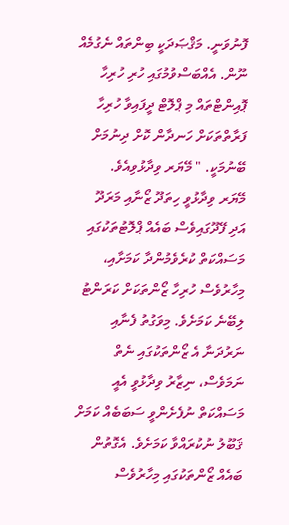ފޮނުވަނީ. މަޤްޞަދަކީ ބިންތައް ނެގުމެއް ނޫން. އެއްބަސްވުމުގައި ހުރި ހުރިހާ ޕޮއިންޓްތައް މި ޕްލޮޓް ދީފައިވާ ހުރިހާ ފަރާތްތަކަށް ހަނދާން ކޮށް ދިނުމަށް ބޭނުމަކީ. " މޭޔަރ ވިދާޅުވިއެވެ.
މޭޔަރ ވިދާޅުވީ ހިތަދޫ ޒޯނާއި މަރަދޫ އަދި ފޭދޫގައިވެސް ބައެއް ޕްލޮޓުތަކުގައި މަސައްކަތް ކުރެވެމުންދާ ކަމަށާއި، މިހާރުވެސް ހުރިހާ ޒޯންތަކަށް ކަރަންޓު ލިބޭނެ ކަމަށެވެ. މިވަގުތު ފެނާއި ނަރުދަނާ އެ ޒޯންތަކުގައި ނެތް ނަމަވެސް، ނިޒާރު ވިދާޅުވީ އެއީ މަސައްކަތް ނުފެށެންވީ ސަބަބެއް ކަމަށް ޤަބޫލު ނުކުރައްވާ ކަމަށެވެ. އެގޮތުން ބައެއް ޒޯންތަކުގައި މިހާރުވެސް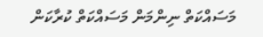މަސައްކަތް ނިންމަން މަސައްކަތް ކުރާކަން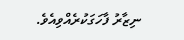ނިޒާރު ފާހަގަކުރެއްވިއެވެ.